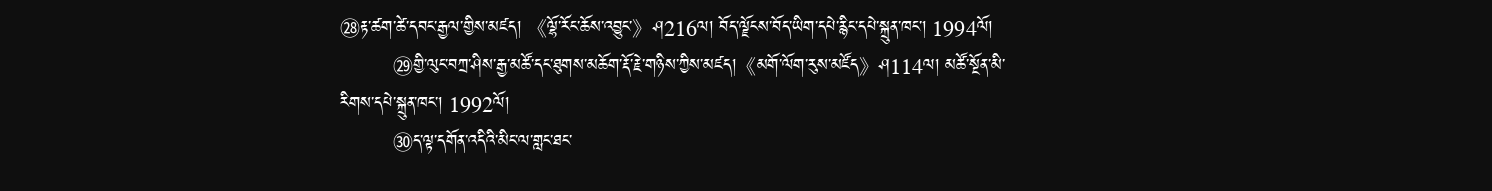㉘རྟ་ཚག་ཚེ་དབང་རྒྱལ་གྱིས་མཛད། 《ལྷོ་རོང་ཆོས་འབྱུང་》ཤ216ལ། བོད་ལྗོངས་བོད་ཡིག་དཔེ་རྙིང་དཔེ་སྐྲུན་ཁང་། 1994ལོ།
         ㉙གྱི་ལུང་བཀྲ་ཤིས་རྒྱ་མཚོ་དང་ཐུགས་མཆོག་རྡོ་རྗེ་གཉིས་ཀྱིས་མཛད།《མགོ་ལོག་རུས་མཛོད》ཤ114ལ། མཚོ་སྔོན་མི་རིགས་དཔེ་སྐྲུན་ཁང་། 1992ལོ།
         ㉚ད་ལྟ་དགོན་འདིའི་མིང་ལ་གླང་ཐང་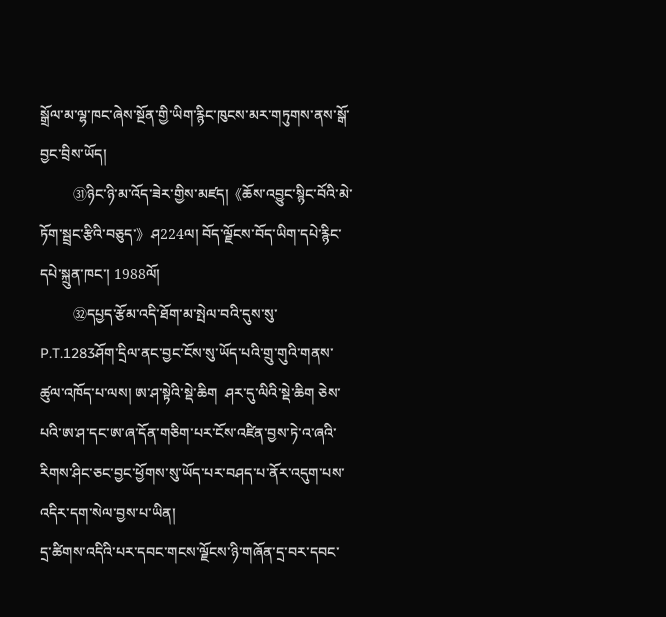སྒྲོལ་མ་ལྷ་ཁང་ཞེས་སྔོན་གྱི་ཡིག་རྙིང་ཁུངས་མར་གཏུགས་ནས་སྒོ་བྱང་བྲིས་ཡོད།
         ㉛ཉིང་ཉི་མ་འོད་ཟེར་གྱིས་མཛད།《ཆོས་འབྱུང་སྙིང་བོའི་མེ་ཏོག་སྦྲང་རྩིའི་བཅུད་》ཤ224ལ། བོད་ལྗོངས་བོད་ཡིག་དཔེ་རྙིང་དཔེ་སྐྲུན་ཁང་། 1988ལོ།
         ㉜དཔྱད་རྩོམ་འདི་ཐོག་མ་སྤེལ་བའི་དུས་སུ་P.T.1283ཤོག་དྲིལ་ནང་བྱང་ངོས་སུ་ཡོད་པའི་གྲུ་གུའི་གནས་ཚུལ་འཁོད་པ་ལས། ཨ་ཤ་སྟེའི་སྡེ་ཆིག  ཤར་དུ་ལིའི་སྡེ་ཆིག ཅེས་པའི་ཨ་ཤ་དང་ཨ་ཞ་དོན་གཅིག་པར་ངོས་འཛིན་བྱས་ཏེ་འ་ཞའི་རིགས་ཤིང་ཅང་བྱང་ཕྱོགས་སུ་ཡོད་པར་བཤད་པ་ནོར་འདུག་པས་འདིར་དག་སེལ་བྱས་པ་ཡིན།
དྲ་ཚིགས་འདིའི་པར་དབང་གངས་ལྗོངས་ཉི་གཞོན་དྲ་བར་དབང་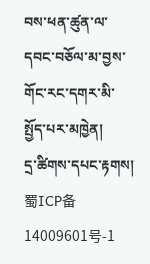བས་ཕན་ཚུན་ལ་དབང་བཅོལ་མ་བྱས་གོང་རང་དགར་མི་སྤྱོད་པར་མཁྱེན།
དྲ་ཚིགས་དཔང་རྟགས། 蜀ICP备14009601号-1